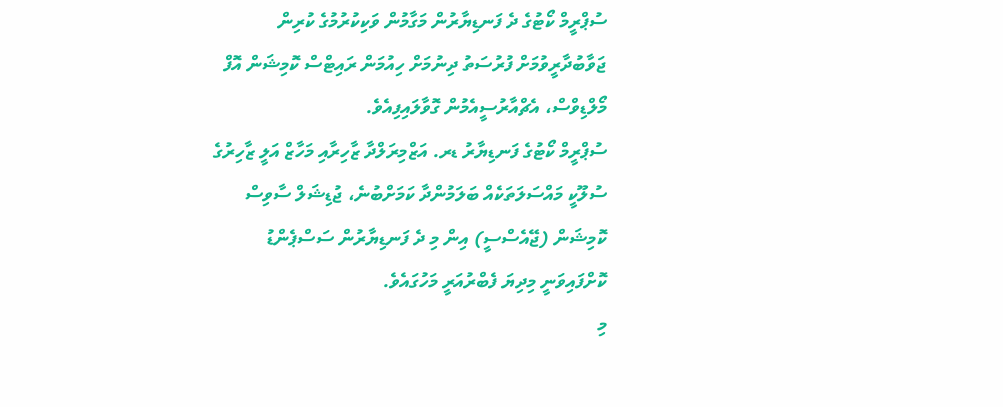ސުޕްރީމް ކޯޓުގެ ދެ ފަނޑިޔާރުން މަގާމުން ވަކިކުރުމުގެ ކުރިން ޖަވާބުދާރީވުމަށް ފުރުސަތު ދިނުމަށް ހިއުމަން ރައިޓްސް ކޮމިޝަން އޮފް މޯލްޑިވްސް، އެޗްއާރުސީއެމުން ގޮވާލައިފިއެވެ.
ސުޕްރީމް ކޯޓުގެ ފަނޑިޔާރު ޑރ. އަޒްމިރަލްދާ ޒާހިރާއި މަހާޒް އަލީ ޒާހިރުގެ ސުލޫކީ މައްސަލަތަކެއް ބަލަމުންދާ ކަމަށްބުނެ، ޖުޑިޝަލް ސާވިސް ކޮމިޝަން (ޖޭއެސްސީ) އިން މި ދެ ފަނޑިޔާރުން ސަސްޕެންޑު ކޮށްފައިވަނީ މިދިޔަ ފެބްރުއަރީ މަހުގައެވެ.
މި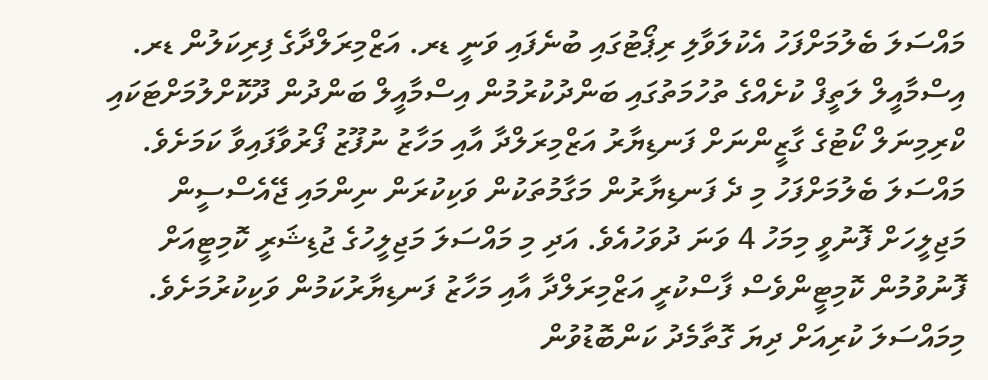މައްސަލަ ބެލުމަށްފަހު އެކުލަވާލި ރިޕޯޓުގައި ބުނެފައި ވަނީ ޑރ. އަޒްމިރަލްދާގެ ފިރިކަލުން ޑރ. އިސްމާއީލް ލަތީފް ކުށެއްގެ ތުހުމަތުގައި ބަންދުކުރުމުން އިސްމާއީލް ބަންދުން ދޫކޮށްލުމަށްޓަކައި ކްރިމިނަލް ކޯޓުގެ ގާޒީންނަށް ފަނޑިޔާރު އަޒްމިރަލްދާ އާއި މަހާޒު ނުފޫޒު ފޯރުވާފައިވާ ކަމަށެވެ.
މައްސަލަ ބެލުމަށްފަހު މި ދެ ފަނޑިޔާރުން މަގާމުތަކުން ވަކިކުރަން ނިންމައި ޖޭއެސްސީން މަޖިލީހަށް ފޮނުވީ މިމަހު 4 ވަނަ ދުވަހުއެވެ. އަދި މި މައްސަލަ މަޖިލީހުގެ ޖުޑިޝަރީ ކޮމިޓީއަށް ފޮނުވުމުން ކޮމިޓީންވެސް ފާސްކުރީ އަޒްމިރަލްދާ އާއި މަހާޒު ފަނޑިޔާރުކަމުން ވަކިކުރުމަށެވެ.
މިމައްސަލަ ކުރިއަށް ދިޔަ ގޮތާމެދު ކަންބޮޑުވުން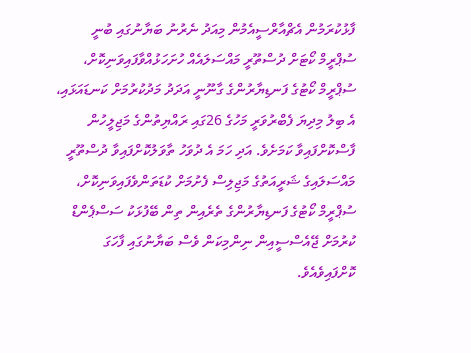ފާޅުކުރަމުން އެޗްއާރްސީއެމުން މިއަދު ނެރުނު ބަޔާނުގައި ބުނީ ސުޕްރީމް ކޯޓަށް ދުސްތޫރީ މައްސަލައެއް ހުށަހަޅުއްވާފައިވަނިކޮށް، ސުޕްރީމް ކޯޓުގެ ފަނޑިޔާރުންގެ ގާނޫނީ އަދަދު މަދުކުރުމަށް ކަނޑައަޅައި، އެ ބިލު މިދިޔަ ފެބްރުވަރީ މަހުގެ 26ގައި ރައްޔިތުންގެ މަޖިލީހުން ފާސްކޮށްފައިވާ ކަމަށެވެ. އަދި ހަމަ އެ ދުވަހު ތާވަލުކޮށްފައިވާ ދުސްތޫރީ މައްސަލައިގެ ޝަރީއަތުގެ މަޖިލިސް ފެށުމަށް ކުޑަތަންވެފައިވަނިކޮށް، ސުޕްރީމް ކޯޓުގެ ފަނޑިޔާރުންގެ ތެރެއިން ތިން ބޭފުޅަކު ސަސްޕެންޑް ކުރުމަށް ޖޭއެސްސީއިން ނިންމިކަން ވެސް ބަޔާނުގައި ފާހަގަ ކޮށްފައިވެއެވެ.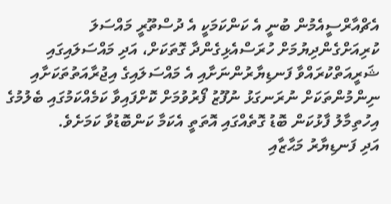އެޗްއާރްސީއެމުން ބުނީ އެ ކަންކަމަކީ އެ ދުސްތޫރީ މައްސަލަ ކުރިއަށްގެންދިޔުމަށް ހުރަސްއެޅިގެންދާ ގޮތަކަށް، އަދި މައްސަލައިގައި ޝަރީއަތްކުރައްވާ ފަނޑިޔާރުންނަށާއި އެ މައްސަލައިގެ އިޖުރާއަތުތަކަށާއި ނިންމުންތަކަށް ނުރަނގަޅު ނުފޫޒު ފޯރުވުމަށް ކޮށްފައިވާ ކަމެއްކަމުގައި ބެލުމުގެ އިހުތިމާލު ފާޅުކަން ބޮޑު ގޮތެއްގައި އޮތަތީ އެކަމާ ކަންބޮޑުވާ ކަމަށެވެ.
އަދި ފަނޑިޔާރު މަޙާޒާއި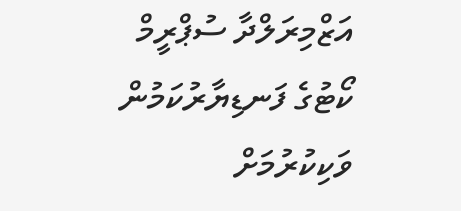އަޒްމިރަލްދާ ސުޕްރީމް ކޯޓުގެ ފަނޑިޔާރުކަމުން ވަކިކުރުމަށް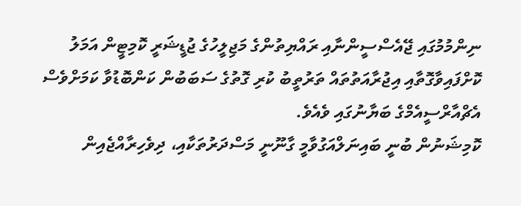ނިންމުމުގައި ޖޭއެސްސީންނާއި ރައްޔިތުންގެ މަޖިލީހުގެ ޖުޑީޝަރީ ކޮމިޓީން އަމަލު ކޮށްފައިވާގޮތާއި އިޖުރާއަތުތައް ތަރުތީބު ކުރި ގޮތުގެ ސަބަބުން ކަންބޮޑުވާ ކަމަށްވެސް އެޗްއާރްސީއެމްގެ ބަޔާނުގައި ވެއެވެ.
ކޮމިޝަނުން ބުނީ ބައިނަލްއަގުވާމީ ގާނޫނީ މަސްދަރުތަކާއި، ދިވެހިރާއްޖެއިން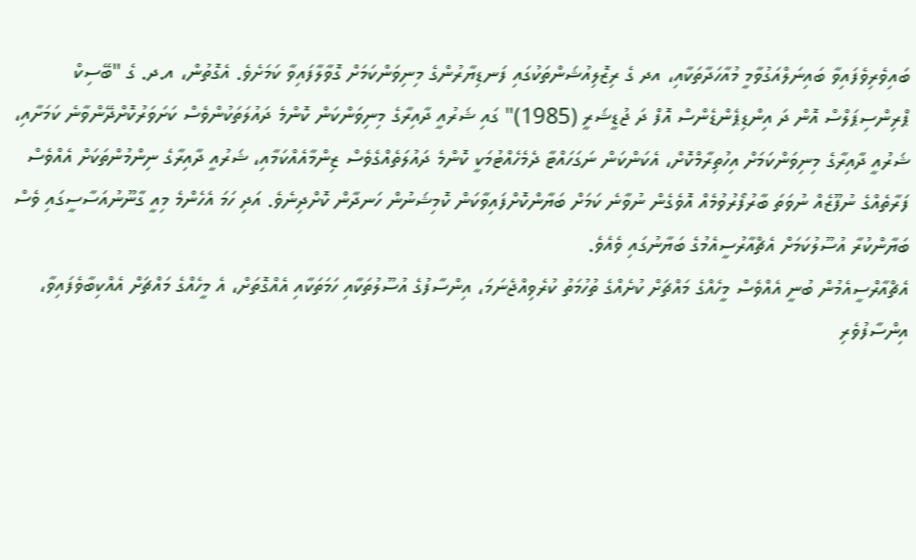ބައިވެރިވެފައިވާ ބައިނަލްއަގުވާމީ މުއާހަދާތަކާއި، އދ ގެ ރިޒޮލިއުޝަންތަކުގައި ފަނޑިޔާރުންގެ މިނިވަންކަމަށް ގޮވާލާފައިވާ ކަމަށެވެ. އެގޮތުން، އ.ދ. ގެ "ބޭސިކް ޕްރިންސިޕަލްސް އޮން ދަ އިންޑިޕެންޑެންސް އޮފް ދަ ޖުޑީޝަރީ (1985)" ގައި ޝަރުއީ ދާއިރާގެ މިނިވަންކަން ކޮންމެ ދައުލަތަކުންވެސް ކަށަވަރުކޮށްދޭންވާނެ ކަމަށާއި، ޝަރުއީ ދާއިރާގެ މިނިވަންކަމަށް އިހުތިރާމްކޮށް، އެކަންކަން ނަގަހައްޓާ ދެމެހެއްޓުމަކީ ކޮންމެ ދައުލަތެއްގެވެސް ޒިންމާއެއްކަމާއި، ޝަރުއީ ދާއިރާގެ ނިންމުންތަކަށް އެއްވެސް ފަރާތެއްގެ ނުފޫޒެއް ނުވަތަ ބާރުފޯރުވުމެއް އޮވެގެން ނުވާނެ ކަމަށް ބަޔާންކޮށްފައިވާކަން ކޮމިޝަނުން ހަނދާން ކޮށްދިނެވެ. އަދި ހަމަ އެހެންމެ މިއީ ގާނޫނުއަސާސީގައި ވެސް ބަޔާންކުރާ އުސޫލުކަމަށް އެޗްއާރުސީއެމުގެ ބަޔާނުގައި ވެއެވެ.
އެޗްއާރްސީއެމުން ބުނީ އެއްވެސް މީހެއްގެ މައްޗަށް ކުށެއްގެ ތުހުމަތު ކުރެވިއްޖެނަމަ، އިންސާފުގެ އުސޫލުތަކާއި ހަމަތަކާއި އެއްގޮތަށް، އެ މީހެއްގެ މައްޗަށް އެއްކިބާވެފައިވާ، އިންސާފުވެރި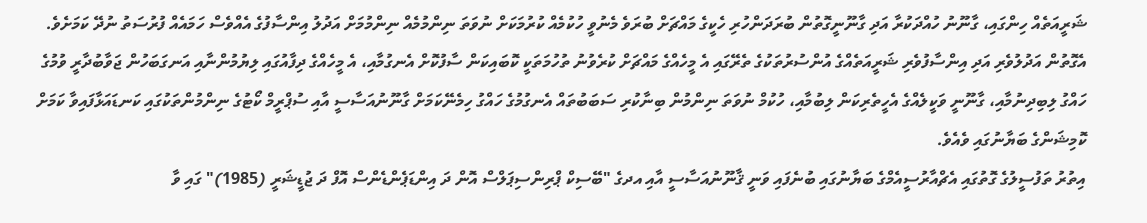ޝަރީއަތެއް ހިންގައި، ގާނޫނު ހުއްދަކުރާ އަދި ގާނޫނީގޮތުން ބުރަދަންހުރި ހެކީގެ މައްޗަށް ބުރަވެ މެނުވީ ހުކުމެއް ކުރުމަކަށް ނުވަތަ ނިންމުމެއް ނިންމުމަށް އަދުލު އިންސާފުގެ އެއްވެސް ހަމައެއް ފުރުސަތު ނުދޭ ކަމަށެވެ. އެގޮތުން އަދުލުވެރި އަދި އިންސާފުވެރި ޝަރީއަތެއްގެ އުންސުރުތަކުގެ ތެރޭގައި އެ މީހެއްގެ މައްޗަށް ކުރެވުނު ތުހުމަތަކީ ކޮބައިކަން ސާފުކޮށް އެނގުމާއި، އެ މީހެއްގެ ދިފާއުގައި ލިޔުމުންނާއި އަނގަބަހުން ޖަވާބުދާރީ ވުމުގެ ހައްގު ލިބިދިނުމާއި، ގާނޫނީ ވަކީލެއްގެ އެހީތެރިކަން ލިބުމާއި، ހުކުމް ނުވަތަ ނިންމުން ބިނާކުރި ސަބަބުތައް އެނގުމުގެ ހައްގު ހިމެނޭކަމަށް ގާނޫނުއަސާސީ އާއި ސުޕްރީމް ކޯޓުގެ ނިންމުންތަކުގައި ކަނޑައަޅާފައިވާ ކަމަށް ކޮމިޝަންގެ ބަޔާނުގައި ވެއެވެ.
އިތުރު ތަފުސީލުގެ ގޮތުގައި އެޗްއާރުސީއެމްގެ ބަޔާނުގައި ބުނެފައި ވަނީ ޤާނޫނުއަސާސީ އާއި އދގެ "ބޭސިކް ޕްރިންސިޕަލްސް އޮން ދަ އިންޑަޕެންޑެންސް އޮފް ދަ ޖުޑީޝަރީ (1985)" ގައި ވާ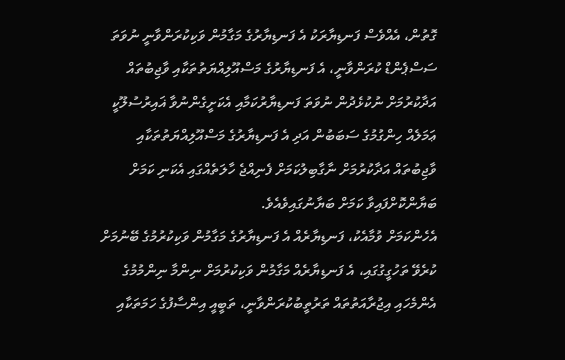ގޮތުން، އެއްވެސް ފަނޑިޔާރަކު އެ ފަނޑިޔާރުގެ މަގާމުން ވަކިކުރަންވާނީ ނުވަތަ ސަސްޕެންޑް ކުރަންވާނީ، އެ ފަނޑިޔާރުގެ މަސްއޫލިއްޔަތުތަކާއި ވާޖިބުތައް އަދާކުރުމަށް ނުކުޅެދުން ނުވަތަ ފަނޑިޔާރުކަމާއި އެކަށީގެންނުވާ ޣައިރުސުލޫކީ ޢަމަލެއް ހިންގުމުގެ ސަބަބުން އަދި އެ ފަނޑިޔާރުގެ މަސްއޫލިއްޔަތުތަކާއި ވާޖިބުތައް އަދާކުރުމަށް ނާގާބިލުކަމަށް ފެނިއްޖެ ހާލަތެއްގައި އެކަނި ކަމަށް ބަޔާންކޮށްފައިވާ ކަމަށް ބަޔާނުގައިވެއެވެ.
އެހެންކަމަށް ވުމާއެކު، ފަނޑިޔާރެއް އެ ފަނޑިޔާރުގެ މަގާމުން ވަކިކުރުމުގެ ބޭނުމަށް ކުރެވޭ ތަހުގީގުގައި، އެ ފަނޑިޔާރެއް މަގާމުން ވަކިކުރުމަށް ނިންމާ ނިންމުމުގެ އެންމެހައި އިޖުރާއަތުތައް ތަރުތީބުކުރަންވާނީ، ތަބީއީ އިންސާފުގެ ހަމަތަކާއި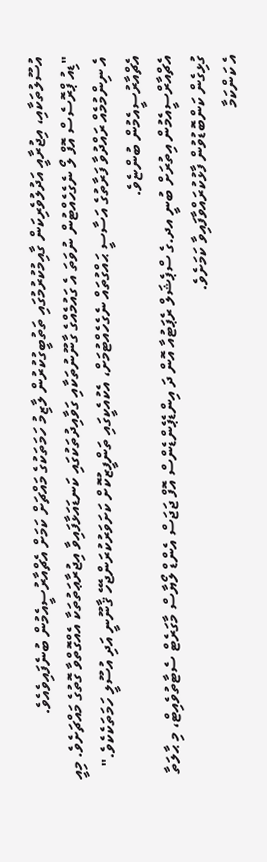އުސޫލުތަކާއި، އިޖުރާއީ އަދުލުވެރިކަން ގާއިމުކުރުމުގައި ތަތުބީގުކުރުން ލާޒިމު ހަމަތަކުގެ މައްޗަށް ކަމަށް އެޗްއާރުސީއެމުން ބުނެފައިވެއެވެ.
"ޑިއު ޕްރޮސެސް އޮފް ލޯ ނެގެހެއްޓުން ނުވަތަ އެ ގައުމެއްގެ ގާނޫނުތަކާއި ގަވާއިދުތަކުގައި ކަނޑައަޅާފައިވާ އިޖުރާޢަތުތަކާ އެއްގޮތްވާ ގޮތުގެ މައްޗަށެވެ. މިއީ އެ ނިންމުމެއް ރައްދުވާ ފަރާތުގެ އަސާސީ ޙައްގުތައް ނެގެހެއްޓުމަށް، އެކުއެކީގައި ތަންފީޒުކޮށް ކަށަވަރުކުރަންޖެހޭ ޤާނޫނީ އަދި އުސޫލީ ހަމަތަކެކެވެ." އެޗްއާރުސީއެމުން ބުންޏެވެ.
އެޗްއާރްސީއެމުން އިތުރަށް ބުނީ އދ.ގެ ސްޕެޝަލް ރެޕަޓުއާ އޮން ދަ އިންޑެޕެންޑެންސް އޮފް ޖަޖަސް އެންޑް ލޯޔާސް މާގަރެޓް ސެޓާތުވެއިޓް، މި ޙާލަތާ ގުޅިގެން ކަންބޮޑުވުން ފާޅުކުރައްވާފައިވާ ކަމަށެވެ.
އެ ކަންކަމާ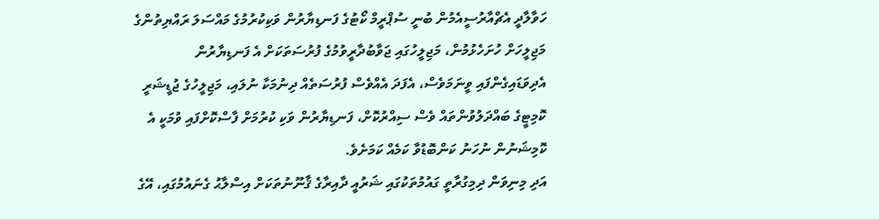ހަވާލާދީ އެޗްއާރުސީއެމުން ބުނީ ސުޕްރީމް ކޯޓުގެ ފަނޑިޔާރުން ވަކިކުރުމުގެ މައްސަލަ ރައްޔިތުންގެ މަޖިލީހަށް ހުށަހެޅުމުން، މަޖިލީހުގައި ޖަވާބުދާރީވުމުގެ ފުރުސަތަކަށް އެ ފަނޑިޔާރުން އެދިވަޑައިގެންފައި ވީނަމަވެސް، އެފަދަ އެއްވެސް ފުރުސަތެއް ދިނުމަކާ ނުލައި، މަޖިލީހުގެ ޖުޑީޝަރީ ކޮމިޓީގެ ބައްދަލުވުންތައް ވެސް ސިއްރުކޮށް، ފަނޑިޔާރުން ވަކި ކުރުމަށް ފާސްކޮށްފައި ވުމަކީ އެ ކޮމިޝަނުން ނުހަނު ކަންބޮޑުވާ ކަމެއް ކަމަށެވެ.
އަދި މިނިވަން ދިމިގުރާތީ ގައުމުތަކުގައި ޝަރުއީ ދާއިރާގެ ޤާނޫނުތަކަށް އިސްލާޙު ގެނައުމުގައި، އޭގެ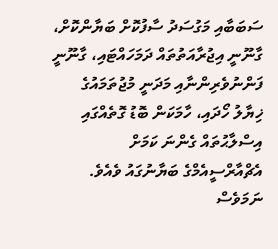ސަބަބާއި މަގުސަދު ސާފުކޮށް ބަޔާންކޮށް، ގާނޫނީ އިޖުރާއަތުތައް ދަމަހައްޓައި، ގާނޫނީ ފަންނުވެރިންނާއި މަދަނީ މުޖުތަމައުގެ ޚިޔާލު ހޯދައި، ހާމަކަން ބޮޑު ގޮތެއްގައި އިސްލާޙުތައް ގެންނަ ކަމަށް އެޗްއާރްސީއެމްގެ ބަޔާނުގައު ވެއެވެ. ނަމަވެސް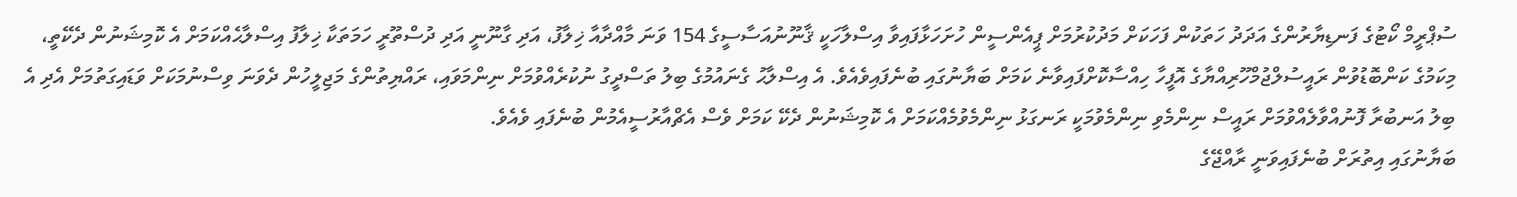ސުޕްރީމް ކޯޓުގެ ފަނޑިޔާރުންގެ އަދަދު ހަތަކުން ފަހަކަށް މަދުކުރުމަށް ޕީއެންސީން ހުށަހަޅާފައިވާ އިސްލާހަކީ ޤާނޫނުއަސާސީގެ 154 ވަނަ މާއްދާއާ ޚިލާފު، އަދި ގާނޫނީ އަދި ދުސްތޫރީ ހަމަތަކާ ޚިލާފު އިސްލާޙެއްކަމަށް އެ ކޮމިޝަނުން ދެކޭތީ، މިކަމުގެ ކަންބޮޑުވުން ރައީސުލްޖުމްހޫރިއްޔާގެ އޮފީހާ ހިއްސާކޮށްފައިވާނެ ކަމަށް ބަޔާނުގައި ބުނެފައިވެއެވެ. އެ އިސްލާޙު ގެނައުމުގެ ބިލު ތަސްދީގު ނުކުރެއްވުމަށް ނިންމަވައި، ރައްޔިތުންގެ މަޖިލީހުން ދެވަނަ ވިސްނުމަކަށް ވަޑައިގަތުމަށް އެދި އެ ބިލު އަނބުރާ ފޮނުއްވާލެއްވުމަށް ރައީސް ނިންމެވި ނިންމެވުމަކީ ރަނގަޅު ނިންމެވުމެއްކަމަށް އެ ކޮމިޝަނުން ދެކޭ ކަމަށް ވެސް އެޗްއާރުސީއެމުން ބުނެފައި ވެއެވެ.
ބަޔާނުގައި އިތުރަށް ބުނެފައިވަނީ ރާއްޖޭގެ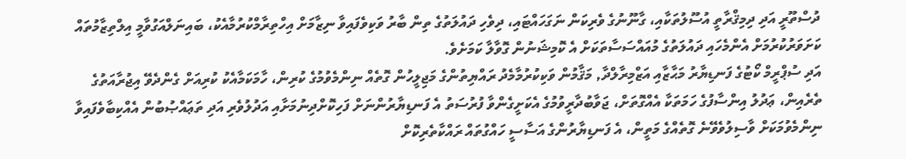ދުސްތޫރީ އަދި ދިމިޤްރާތީ އުސޫލުތަކާއި، ގާނޫނުގެ ވެރިކަން ނަގަހައްޓައި، ދިވެހި ދައުލަތުގެ ތިން ބާރު ވަކިވެފައިވާ ނިޒާމަށް އިހްތިރާމްކުރުމާއެކު، ބައިނަލްއަގުވާމީ އިލްތިޒާމުތައް ކަށަވަރުކުރުމަށް އެންމެހައި ދައުލަތުގެ މުއައްސަސާތަކަށް އެ ކޮމިޝަނުން ގޮވާލާ ކަމަށެވެ.
އަދި ސުޕްރީމް ކޯޓުގެ ފަނޑިޔާރު މަޙާޒާއި އަޒްމިރާލްދާ, މަޤާމުން ވަކިކުރުމާމެދު ރައްޔިތުންގެ މަޖިލީހުން ގޮތެއް ނިންމެވުމުގެ ކުރިން، ހާމަކަމާއެކު ކުރިއަށް ގެންދެވޭ އިޖުރާއަތުގެ ތެރެއިން، ޢަދުލު އިންސާފުގެ ހަމަތަކާ އެއްގޮތަށް، ޖަވާބުދާރީވުމުގެ އެކަށީގެންވާ ފުރުސަތު އެ ފަނޑިޔާރުންނަށް ފަހިކޮށްދިނުމަށާއި އަދުލުވެރި އަދި ތަޢައްޞުބުން އެއްކިބާވެފައިވާ ނިންމެވުމަކަށް ވާސިލުވެވޭނެ ގޮތެއްގެ މަތީން، އެ ފަނޑިޔާރުންގެ އަސާސީ ހައްގުތައް ރައްކާތެރިކޮށް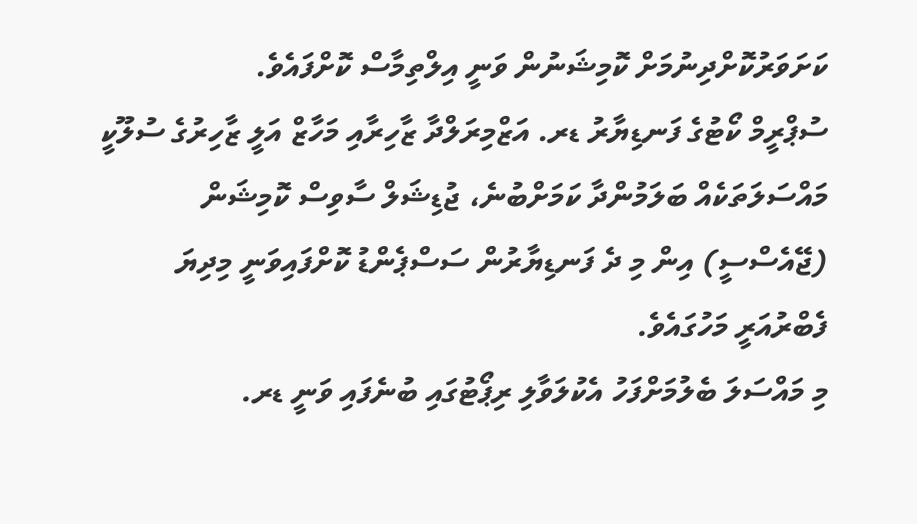ކަށަވަރުކޮށްދިނުމަށް ކޮމިޝަނުން ވަނީ އިލްތިމާސް ކޮށްފައެވެ.
ސުޕްރީމް ކޯޓުގެ ފަނޑިޔާރު ޑރ. އަޒްމިރަލްދާ ޒާހިރާއި މަހާޒް އަލީ ޒާހިރުގެ ސުލޫކީ މައްސަލަތަކެއް ބަލަމުންދާ ކަމަށްބުނެ، ޖުޑިޝަލް ސާވިސް ކޮމިޝަން (ޖޭއެސްސީ) އިން މި ދެ ފަނޑިޔާރުން ސަސްޕެންޑު ކޮށްފައިވަނީ މިދިޔަ ފެބްރުއަރީ މަހުގައެވެ.
މި މައްސަލަ ބެލުމަށްފަހު އެކުލަވާލި ރިޕޯޓުގައި ބުނެފައި ވަނީ ޑރ.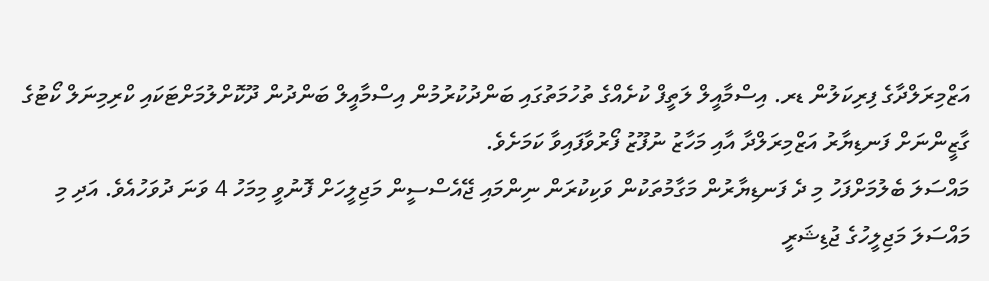އަޒްމިރަލްދާގެ ފިރިކަލުން ޑރ. އިސްމާއީލް ލަތީފް ކުށެއްގެ ތުހުމަތުގައި ބަންދުކުރުމުން އިސްމާއީލް ބަންދުން ދޫކޮށްލުމަށްޓަކައި ކްރިމިނަލް ކޯޓުގެ ގާޒީންނަށް ފަނޑިޔާރު އަޒްމިރަލްދާ އާއި މަހާޒު ނުފޫޒު ފޯރުވާފައިވާ ކަމަށެވެ.
މައްސަލަ ބެލުމަށްފަހު މި ދެ ފަނޑިޔާރުން މަގާމުތަކުން ވަކިކުރަން ނިންމައި ޖޭއެސްސީން މަޖިލީހަށް ފޮނުވީ މިމަހު 4 ވަނަ ދުވަހުއެވެ. އަދި މި މައްސަލަ މަޖިލީހުގެ ޖުޑިޝަރީ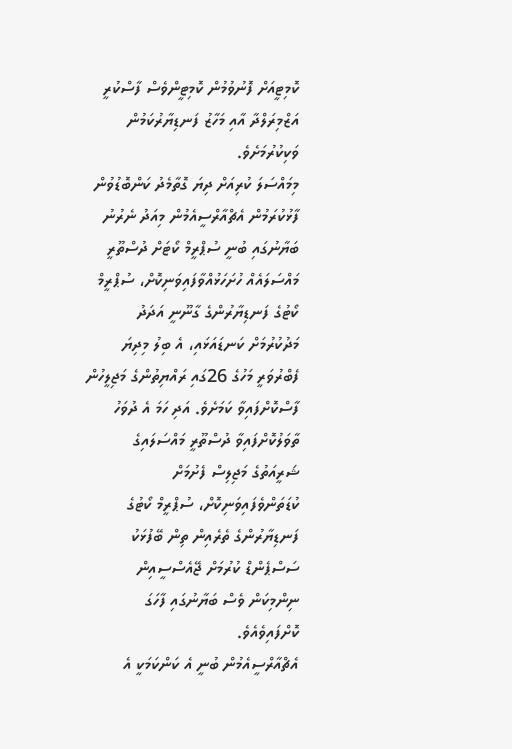ކޮމިޓީއަށް ފޮނުވުމުން ކޮމިޓީންވެސް ފާސްކުރީ އަޒްމިރަލްދާ އާއި މަހާޒު ފަނޑިޔާރުކަމުން ވަކިކުރުމަށެވެ.
މިމައްސަލަ ކުރިއަށް ދިޔަ ގޮތާމެދު ކަންބޮޑުވުން ފާޅުކުރަމުން އެޗްއާރްސީއެމުން މިއަދު ނެރުނު ބަޔާނުގައި ބުނީ ސުޕްރީމް ކޯޓަށް ދުސްތޫރީ މައްސަލައެއް ހުށަހަޅުއްވާފައިވަނިކޮށް، ސުޕްރީމް ކޯޓުގެ ފަނޑިޔާރުންގެ ގާނޫނީ އަދަދު މަދުކުރުމަށް ކަނޑައަޅައި، އެ ބިލު މިދިޔަ ފެބްރުވަރީ މަހުގެ 26ގައި ރައްޔިތުންގެ މަޖިލީހުން ފާސްކޮށްފައިވާ ކަމަށެވެ. އަދި ހަމަ އެ ދުވަހު ތާވަލުކޮށްފައިވާ ދުސްތޫރީ މައްސަލައިގެ ޝަރީއަތުގެ މަޖިލިސް ފެށުމަށް ކުޑަތަންވެފައިވަނިކޮށް، ސުޕްރީމް ކޯޓުގެ ފަނޑިޔާރުންގެ ތެރެއިން ތިން ބޭފުޅަކު ސަސްޕެންޑް ކުރުމަށް ޖޭއެސްސީއިން ނިންމިކަން ވެސް ބަޔާނުގައި ފާހަގަ ކޮށްފައިވެއެވެ.
އެޗްއާރްސީއެމުން ބުނީ އެ ކަންކަމަކީ އެ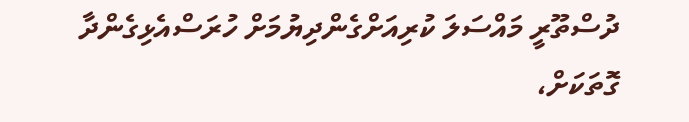ދުސްތޫރީ މައްސަލަ ކުރިއަށްގެންދިޔުމަށް ހުރަސްއެޅިގެންދާ ގޮތަކަށް،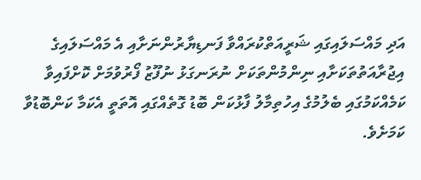އަދި މައްސަލައިގައި ޝަރީއަތްކުރައްވާ ފަނޑިޔާރުންނަށާއި އެ މައްސަލައިގެ އިޖުރާއަތުތަކަށާއި ނިންމުންތަކަށް ނުރަނގަޅު ނުފޫޒު ފޯރުވުމަށް ކޮށްފައިވާ ކަމެއްކަމުގައި ބެލުމުގެ އިހުތިމާލު ފާޅުކަން ބޮޑު ގޮތެއްގައި އޮތަތީ އެކަމާ ކަންބޮޑުވާ ކަމަށެވެ.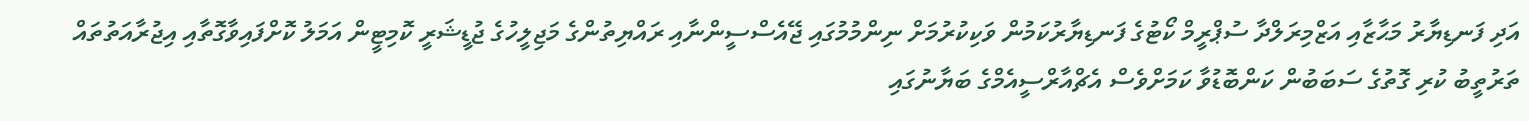އަދި ފަނޑިޔާރު މަޙާޒާއި އަޒްމިރަލްދާ ސުޕްރީމް ކޯޓުގެ ފަނޑިޔާރުކަމުން ވަކިކުރުމަށް ނިންމުމުގައި ޖޭއެސްސީންނާއި ރައްޔިތުންގެ މަޖިލީހުގެ ޖުޑީޝަރީ ކޮމިޓީން އަމަލު ކޮށްފައިވާގޮތާއި އިޖުރާއަތުތައް ތަރުތީބު ކުރި ގޮތުގެ ސަބަބުން ކަންބޮޑުވާ ކަމަށްވެސް އެޗްއާރްސީއެމްގެ ބަޔާނުގައި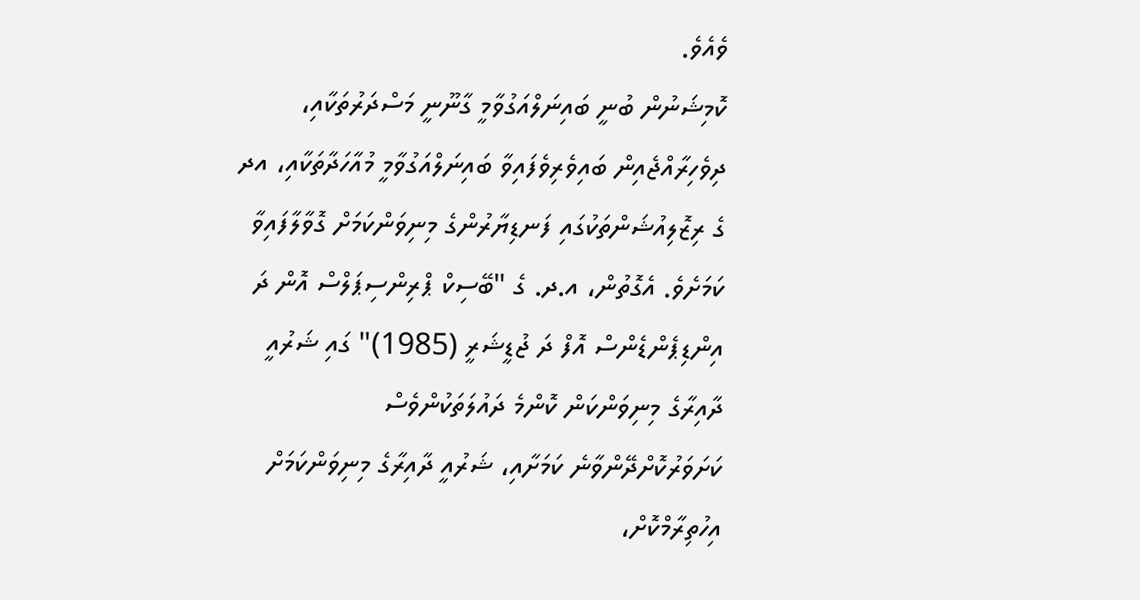ވެއެވެ.
ކޮމިޝަނުން ބުނީ ބައިނަލްއަގުވާމީ ގާނޫނީ މަސްދަރުތަކާއި، ދިވެހިރާއްޖެއިން ބައިވެރިވެފައިވާ ބައިނަލްއަގުވާމީ މުއާހަދާތަކާއި، އދ ގެ ރިޒޮލިއުޝަންތަކުގައި ފަނޑިޔާރުންގެ މިނިވަންކަމަށް ގޮވާލާފައިވާ ކަމަށެވެ. އެގޮތުން، އ.ދ. ގެ "ބޭސިކް ޕްރިންސިޕަލްސް އޮން ދަ އިންޑިޕެންޑެންސް އޮފް ދަ ޖުޑީޝަރީ (1985)" ގައި ޝަރުއީ ދާއިރާގެ މިނިވަންކަން ކޮންމެ ދައުލަތަކުންވެސް ކަށަވަރުކޮށްދޭންވާނެ ކަމަށާއި، ޝަރުއީ ދާއިރާގެ މިނިވަންކަމަށް އިހުތިރާމްކޮށް،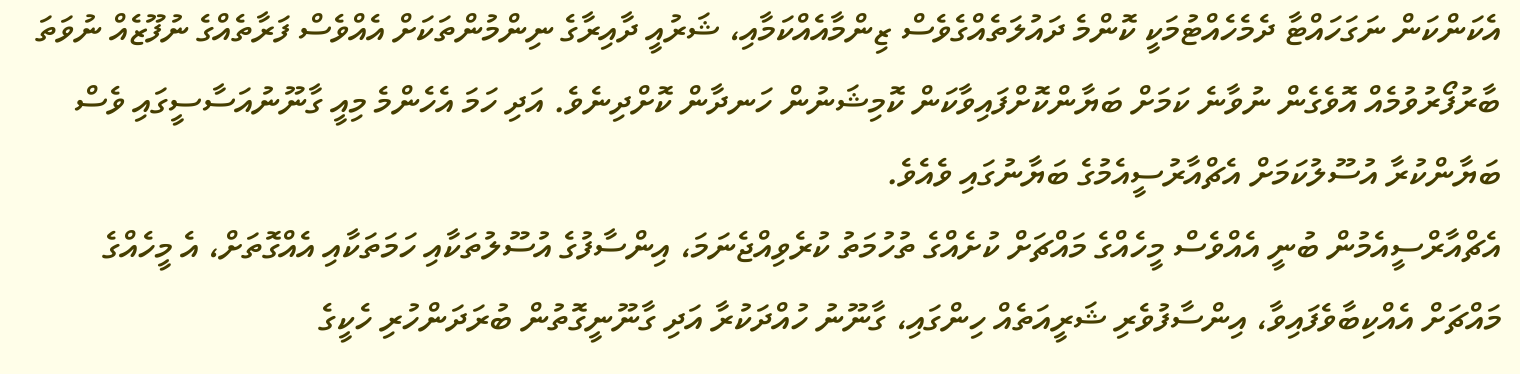އެކަންކަން ނަގަހައްޓާ ދެމެހެއްޓުމަކީ ކޮންމެ ދައުލަތެއްގެވެސް ޒިންމާއެއްކަމާއި، ޝަރުއީ ދާއިރާގެ ނިންމުންތަކަށް އެއްވެސް ފަރާތެއްގެ ނުފޫޒެއް ނުވަތަ ބާރުފޯރުވުމެއް އޮވެގެން ނުވާނެ ކަމަށް ބަޔާންކޮށްފައިވާކަން ކޮމިޝަނުން ހަނދާން ކޮށްދިނެވެ. އަދި ހަމަ އެހެންމެ މިއީ ގާނޫނުއަސާސީގައި ވެސް ބަޔާންކުރާ އުސޫލުކަމަށް އެޗްއާރުސީއެމުގެ ބަޔާނުގައި ވެއެވެ.
އެޗްއާރްސީއެމުން ބުނީ އެއްވެސް މީހެއްގެ މައްޗަށް ކުށެއްގެ ތުހުމަތު ކުރެވިއްޖެނަމަ، އިންސާފުގެ އުސޫލުތަކާއި ހަމަތަކާއި އެއްގޮތަށް، އެ މީހެއްގެ މައްޗަށް އެއްކިބާވެފައިވާ، އިންސާފުވެރި ޝަރީއަތެއް ހިންގައި، ގާނޫނު ހުއްދަކުރާ އަދި ގާނޫނީގޮތުން ބުރަދަންހުރި ހެކީގެ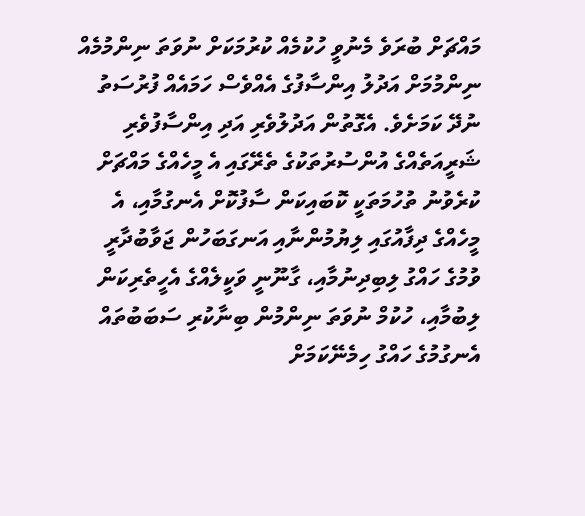މައްޗަށް ބުރަވެ މެނުވީ ހުކުމެއް ކުރުމަކަށް ނުވަތަ ނިންމުމެއް ނިންމުމަށް އަދުލު އިންސާފުގެ އެއްވެސް ހަމައެއް ފުރުސަތު ނުދޭ ކަމަށެވެ. އެގޮތުން އަދުލުވެރި އަދި އިންސާފުވެރި ޝަރީއަތެއްގެ އުންސުރުތަކުގެ ތެރޭގައި އެ މީހެއްގެ މައްޗަށް ކުރެވުނު ތުހުމަތަކީ ކޮބައިކަން ސާފުކޮށް އެނގުމާއި، އެ މީހެއްގެ ދިފާއުގައި ލިޔުމުންނާއި އަނގަބަހުން ޖަވާބުދާރީ ވުމުގެ ހައްގު ލިބިދިނުމާއި، ގާނޫނީ ވަކީލެއްގެ އެހީތެރިކަން ލިބުމާއި، ހުކުމް ނުވަތަ ނިންމުން ބިނާކުރި ސަބަބުތައް އެނގުމުގެ ހައްގު ހިމެނޭކަމަށް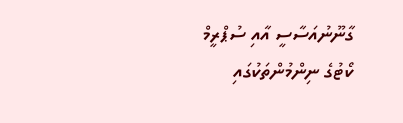ގާނޫނުއަސާސީ އާއި ސުޕްރީމް ކޯޓުގެ ނިންމުންތަކުގައި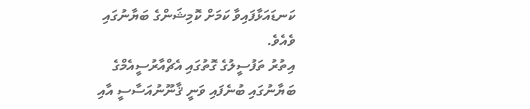ކަނޑައަޅާފައިވާ ކަމަށް ކޮމިޝަންގެ ބަޔާނުގައި ވެއެވެ.
އިތުރު ތަފުސީލުގެ ގޮތުގައި އެޗްއާރުސީއެމްގެ ބަޔާނުގައި ބުނެފައި ވަނީ ޤާނޫނުއަސާސީ އާއި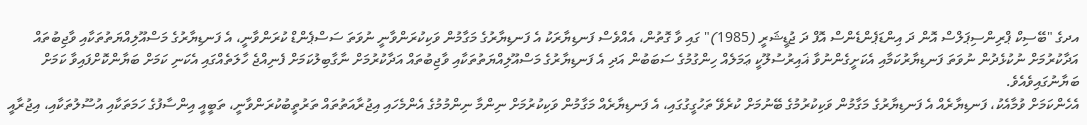އދގެ "ބޭސިކް ޕްރިންސިޕަލްސް އޮން ދަ އިންޑަޕެންޑެންސް އޮފް ދަ ޖުޑީޝަރީ (1985)" ގައި ވާ ގޮތުން، އެއްވެސް ފަނޑިޔާރަކު އެ ފަނޑިޔާރުގެ މަގާމުން ވަކިކުރަންވާނީ ނުވަތަ ސަސްޕެންޑް ކުރަންވާނީ، އެ ފަނޑިޔާރުގެ މަސްއޫލިއްޔަތުތަކާއި ވާޖިބުތައް އަދާކުރުމަށް ނުކުޅެދުން ނުވަތަ ފަނޑިޔާރުކަމާއި އެކަށީގެންނުވާ ޣައިރުސުލޫކީ ޢަމަލެއް ހިންގުމުގެ ސަބަބުން އަދި އެ ފަނޑިޔާރުގެ މަސްއޫލިއްޔަތުތަކާއި ވާޖިބުތައް އަދާކުރުމަށް ނާގާބިލުކަމަށް ފެނިއްޖެ ހާލަތެއްގައި އެކަނި ކަމަށް ބަޔާންކޮށްފައިވާ ކަމަށް ބަޔާނުގައިވެއެވެ.
އެހެންކަމަށް ވުމާއެކު، ފަނޑިޔާރެއް އެ ފަނޑިޔާރުގެ މަގާމުން ވަކިކުރުމުގެ ބޭނުމަށް ކުރެވޭ ތަހުގީގުގައި، އެ ފަނޑިޔާރެއް މަގާމުން ވަކިކުރުމަށް ނިންމާ ނިންމުމުގެ އެންމެހައި އިޖުރާއަތުތައް ތަރުތީބުކުރަންވާނީ، ތަބީއީ އިންސާފުގެ ހަމަތަކާއި އުސޫލުތަކާއި، އިޖުރާއީ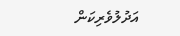އަދުލުވެރިކަން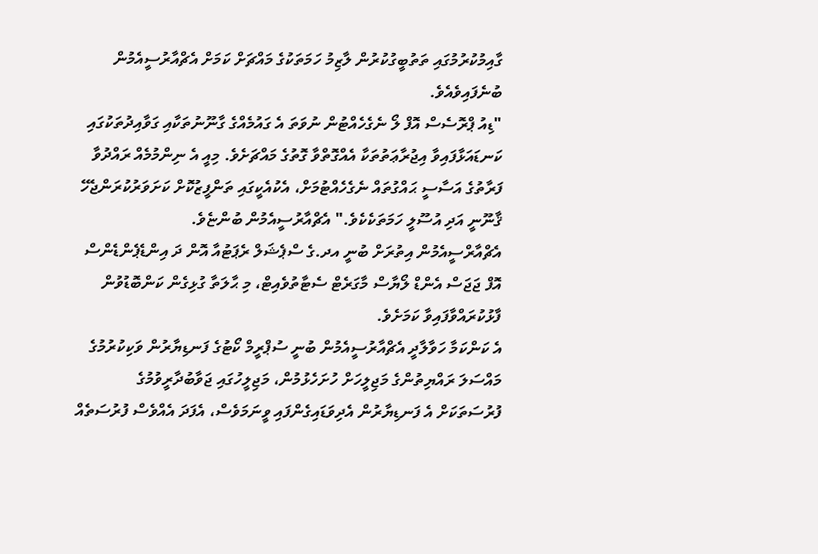ގާއިމުކުރުމުގައި ތަތުބީގުކުރުން ލާޒިމު ހަމަތަކުގެ މައްޗަށް ކަމަށް އެޗްއާރުސީއެމުން ބުނެފައިވެއެވެ.
"ޑިއު ޕްރޮސެސް އޮފް ލޯ ނެގެހެއްޓުން ނުވަތަ އެ ގައުމެއްގެ ގާނޫނުތަކާއި ގަވާއިދުތަކުގައި ކަނޑައަޅާފައިވާ އިޖުރާޢަތުތަކާ އެއްގޮތްވާ ގޮތުގެ މައްޗަށެވެ. މިއީ އެ ނިންމުމެއް ރައްދުވާ ފަރާތުގެ އަސާސީ ޙައްގުތައް ނެގެހެއްޓުމަށް، އެކުއެކީގައި ތަންފީޒުކޮށް ކަށަވަރުކުރަންޖެހޭ ޤާނޫނީ އަދި އުސޫލީ ހަމަތަކެކެވެ." އެޗްއާރުސީއެމުން ބުންޏެވެ.
އެޗްއާރްސީއެމުން އިތުރަށް ބުނީ އދ.ގެ ސްޕެޝަލް ރެޕަޓުއާ އޮން ދަ އިންޑެޕެންޑެންސް އޮފް ޖަޖަސް އެންޑް ލޯޔާސް މާގަރެޓް ސެޓާތުވެއިޓް، މި ޙާލަތާ ގުޅިގެން ކަންބޮޑުވުން ފާޅުކުރައްވާފައިވާ ކަމަށެވެ.
އެ ކަންކަމާ ހަވާލާދީ އެޗްއާރުސީއެމުން ބުނީ ސުޕްރީމް ކޯޓުގެ ފަނޑިޔާރުން ވަކިކުރުމުގެ މައްސަލަ ރައްޔިތުންގެ މަޖިލީހަށް ހުށަހެޅުމުން، މަޖިލީހުގައި ޖަވާބުދާރީވުމުގެ ފުރުސަތަކަށް އެ ފަނޑިޔާރުން އެދިވަޑައިގެންފައި ވީނަމަވެސް، އެފަދަ އެއްވެސް ފުރުސަތެއް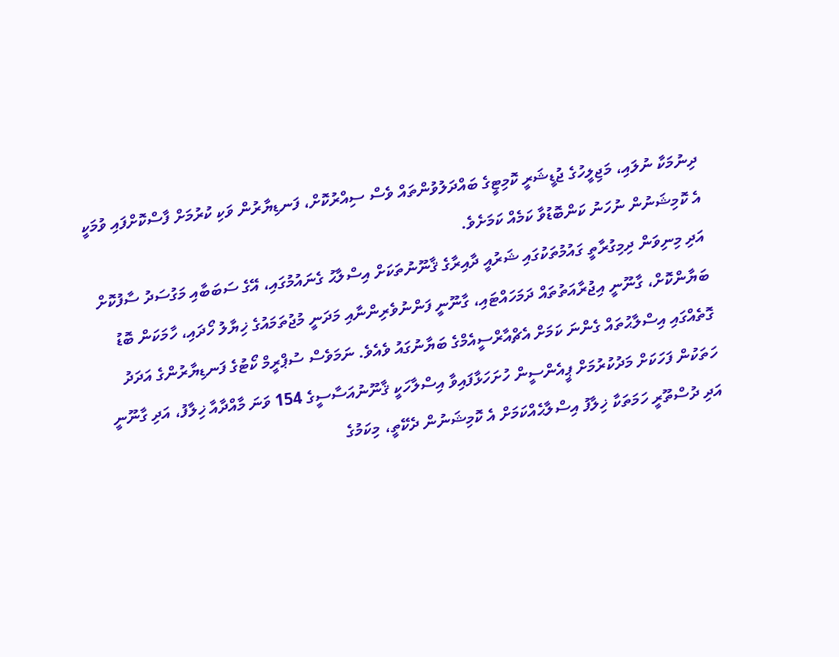ދިނުމަކާ ނުލައި، މަޖިލީހުގެ ޖުޑީޝަރީ ކޮމިޓީގެ ބައްދަލުވުންތައް ވެސް ސިއްރުކޮށް، ފަނޑިޔާރުން ވަކި ކުރުމަށް ފާސްކޮށްފައި ވުމަކީ އެ ކޮމިޝަނުން ނުހަނު ކަންބޮޑުވާ ކަމެއް ކަމަށެވެ.
އަދި މިނިވަން ދިމިގުރާތީ ގައުމުތަކުގައި ޝަރުއީ ދާއިރާގެ ޤާނޫނުތަކަށް އިސްލާޙު ގެނައުމުގައި، އޭގެ ސަބަބާއި މަގުސަދު ސާފުކޮށް ބަޔާންކޮށް، ގާނޫނީ އިޖުރާއަތުތައް ދަމަހައްޓައި، ގާނޫނީ ފަންނުވެރިންނާއި މަދަނީ މުޖުތަމައުގެ ޚިޔާލު ހޯދައި، ހާމަކަން ބޮޑު ގޮތެއްގައި އިސްލާޙުތައް ގެންނަ ކަމަށް އެޗްއާރްސީއެމްގެ ބަޔާނުގައު ވެއެވެ. ނަމަވެސް ސުޕްރީމް ކޯޓުގެ ފަނޑިޔާރުންގެ އަދަދު ހަތަކުން ފަހަކަށް މަދުކުރުމަށް ޕީއެންސީން ހުށަހަޅާފައިވާ އިސްލާހަކީ ޤާނޫނުއަސާސީގެ 154 ވަނަ މާއްދާއާ ޚިލާފު، އަދި ގާނޫނީ އަދި ދުސްތޫރީ ހަމަތަކާ ޚިލާފު އިސްލާޙެއްކަމަށް އެ ކޮމިޝަނުން ދެކޭތީ، މިކަމުގެ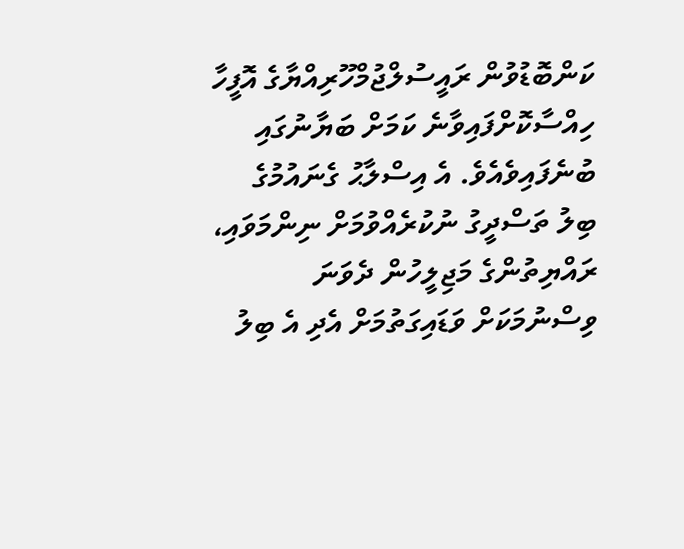ކަންބޮޑުވުން ރައީސުލްޖުމްހޫރިއްޔާގެ އޮފީހާ ހިއްސާކޮށްފައިވާނެ ކަމަށް ބަޔާނުގައި ބުނެފައިވެއެވެ. އެ އިސްލާޙު ގެނައުމުގެ ބިލު ތަސްދީގު ނުކުރެއްވުމަށް ނިންމަވައި، ރައްޔިތުންގެ މަޖިލީހުން ދެވަނަ ވިސްނުމަކަށް ވަޑައިގަތުމަށް އެދި އެ ބިލު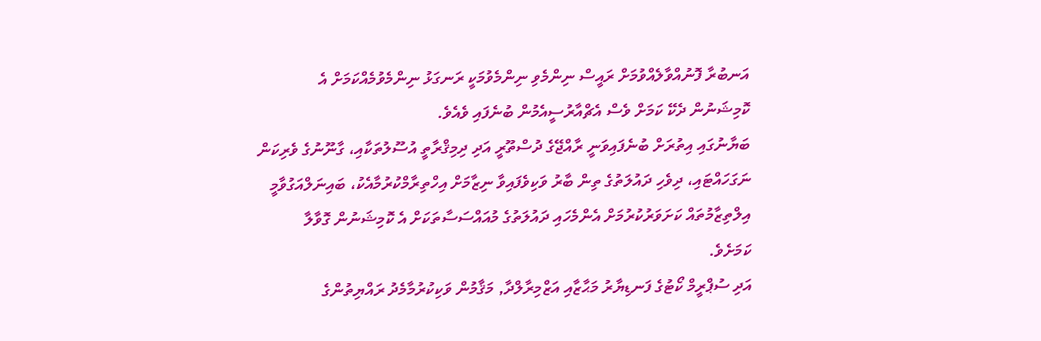އަނބުރާ ފޮނުއްވާލެއްވުމަށް ރައީސް ނިންމެވި ނިންމެވުމަކީ ރަނގަޅު ނިންމެވުމެއްކަމަށް އެ ކޮމިޝަނުން ދެކޭ ކަމަށް ވެސް އެޗްއާރުސީއެމުން ބުނެފައި ވެއެވެ.
ބަޔާނުގައި އިތުރަށް ބުނެފައިވަނީ ރާއްޖޭގެ ދުސްތޫރީ އަދި ދިމިޤްރާތީ އުސޫލުތަކާއި، ގާނޫނުގެ ވެރިކަން ނަގަހައްޓައި، ދިވެހި ދައުލަތުގެ ތިން ބާރު ވަކިވެފައިވާ ނިޒާމަށް އިހްތިރާމްކުރުމާއެކު، ބައިނަލްއަގުވާމީ އިލްތިޒާމުތައް ކަށަވަރުކުރުމަށް އެންމެހައި ދައުލަތުގެ މުއައްސަސާތަކަށް އެ ކޮމިޝަނުން ގޮވާލާ ކަމަށެވެ.
އަދި ސުޕްރީމް ކޯޓުގެ ފަނޑިޔާރު މަޙާޒާއި އަޒްމިރާލްދާ, މަޤާމުން ވަކިކުރުމާމެދު ރައްޔިތުންގެ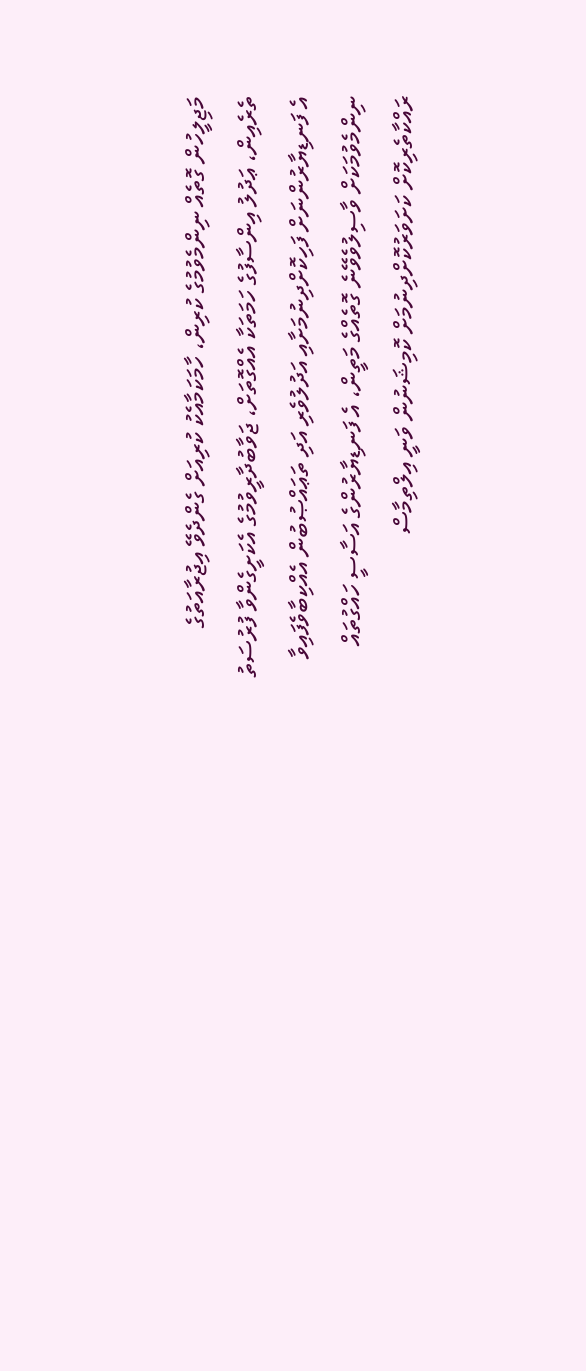މަޖިލީހުން ގޮތެއް ނިންމެވުމުގެ ކުރިން، ހާމަކަމާއެކު ކުރިއަށް ގެންދެވޭ އިޖުރާއަތުގެ ތެރެއިން، ޢަދުލު އިންސާފުގެ ހަމަތަކާ އެއްގޮތަށް، ޖަވާބުދާރީވުމުގެ އެކަށީގެންވާ ފުރުސަތު އެ ފަނޑިޔާރުންނަށް ފަހިކޮށްދިނުމަށާއި އަދުލުވެރި އަދި ތަޢައްޞުބުން އެއްކިބާވެފައިވާ ނިންމެވުމަކަށް ވާސިލުވެވޭނެ ގޮތެއްގެ މަތީން، އެ ފަނޑިޔާރުންގެ އަސާސީ ހައްގުތައް ރައްކާތެރިކޮށް ކަށަވަރުކޮށްދިނުމަށް ކޮމިޝަނުން ވަނީ އިލްތިމާސް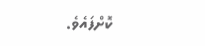ކޮށްފައެވެ.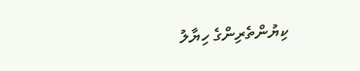ކިޔުންތެރިންގެ ހިޔާލު